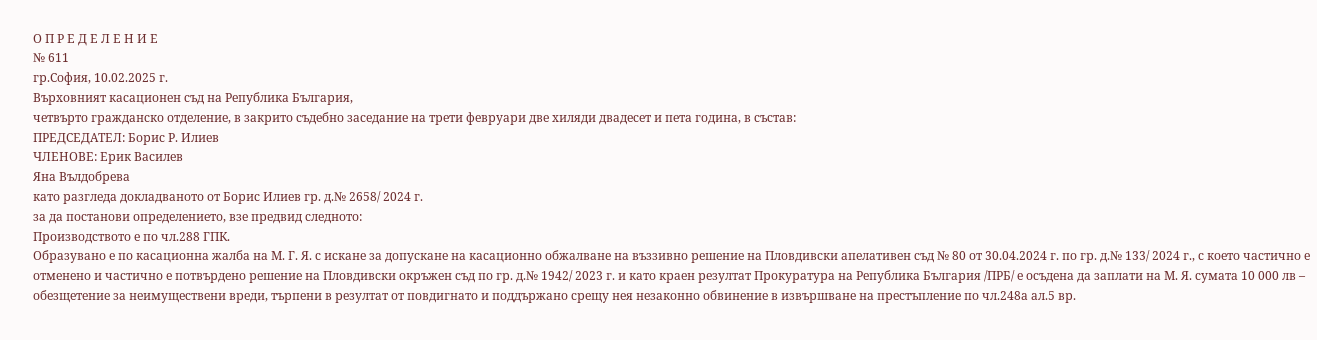О П Р Е Д Е Л Е Н И Е
№ 611
гр.София, 10.02.2025 г.
Върховният касационен съд на Република България,
четвърто гражданско отделение, в закрито съдебно заседание на трети февруари две хиляди двадесет и пета година, в състав:
ПРЕДСЕДАТЕЛ: Борис Р. Илиев
ЧЛЕНОВЕ: Ерик Василев
Яна Вълдобрева
като разгледа докладваното от Борис Илиев гр. д.№ 2658/ 2024 г.
за да постанови определението, взе предвид следното:
Производството е по чл.288 ГПК.
Образувано е по касационна жалба на М. Г. Я. с искане за допускане на касационно обжалване на въззивно решение на Пловдивски апелативен съд № 80 от 30.04.2024 г. по гр. д.№ 133/ 2024 г., с което частично е отменено и частично е потвърдено решение на Пловдивски окръжен съд по гр. д.№ 1942/ 2023 г. и като краен резултат Прокуратура на Република България /ПРБ/ е осъдена да заплати на М. Я. сумата 10 000 лв – обезщетение за неимуществени вреди, търпени в резултат от повдигнато и поддържано срещу нея незаконно обвинение в извършване на престъпление по чл.248а ал.5 вр.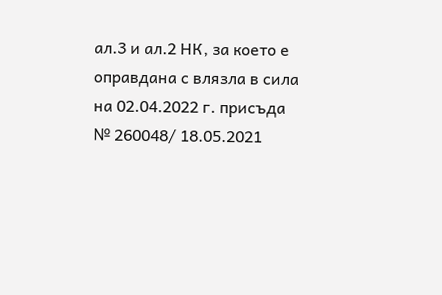ал.3 и ал.2 НК, за което е оправдана с влязла в сила на 02.04.2022 г. присъда № 260048/ 18.05.2021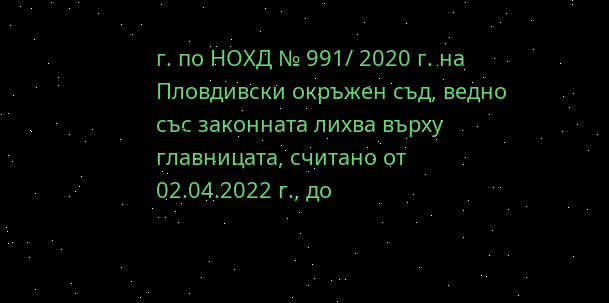г. по НОХД № 991/ 2020 г. на Пловдивски окръжен съд, ведно със законната лихва върху главницата, считано от 02.04.2022 г., до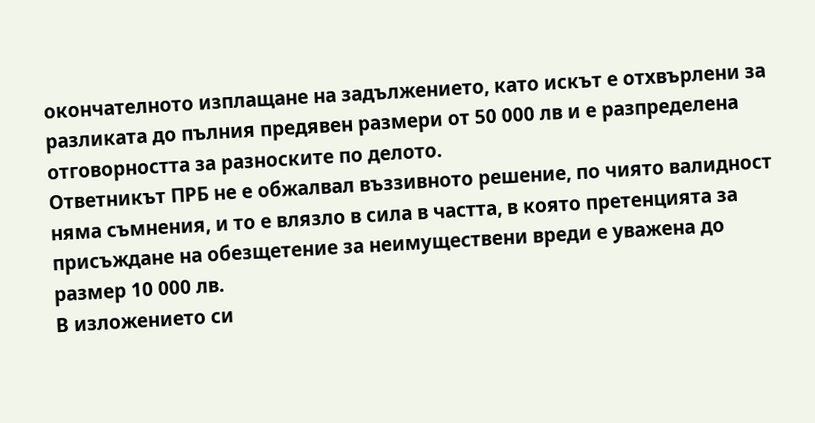окончателното изплащане на задължението, като искът е отхвърлени за разликата до пълния предявен размери от 50 000 лв и е разпределена отговорността за разноските по делото.
Ответникът ПРБ не е обжалвал въззивното решение, по чиято валидност няма съмнения, и то е влязло в сила в частта, в която претенцията за присъждане на обезщетение за неимуществени вреди е уважена до размер 10 000 лв.
В изложението си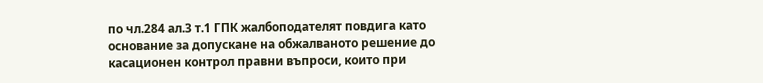по чл.284 ал.3 т.1 ГПК жалбоподателят повдига като основание за допускане на обжалваното решение до касационен контрол правни въпроси, които при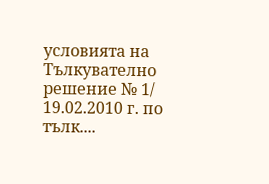условията на Тълкувателно решение № 1/ 19.02.2010 г. по тълк....